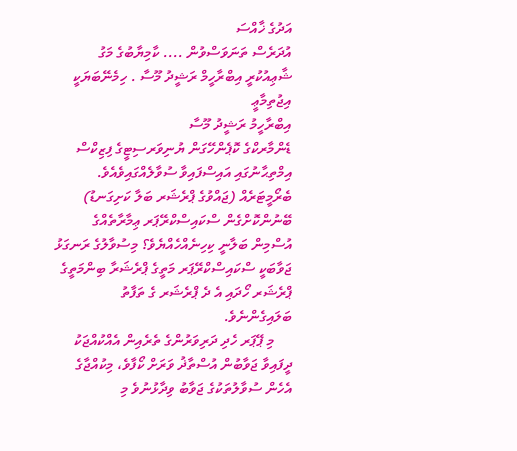އަދުގެ ޚާއްސަ
އުދަރެސް ތަނަވަސްވުން .... ކާމިޔާބުގެ މަގު
ޝާޢިއުކުރީ އިބްރާހީމް ރަޝީދު މޫސާ . ހިމެނޭބަޔަކީ އިޖުތިމާޢީ
އިބްރާހީމު ރަޝީދު މޫސާ
ޑެންމާރކްގެ ކޮޕެންހޭގަން ޔުނިވަރސިޓީގެ ފިޒިކްސް އިމްތިޙާނުގައި އައިސްފައިވާ ސުވާލެއްގައިވެއެވެ. ބެރޯމީޓަރެއް (ޖައްވުގެ ޕްރެޝަރ ބަލާ ކަށިގަނޑު)  ބޭނުންކޮށްގެން ސްކައިސްކްރޭޕަރ ޢިމާރާތެއްގެ އުސްމިން ބަލާނީ ކިހިނެއްހެއްޔެވެ؟ މިސުވާލުގެ ރަނގަޅު ޖަވާބަކީ ސްކައިސްކްރޭޕަރ މަތީގެ ޕްރެޝަރާ ބިންމަތީގެ ޕްރެޝަރ ހޯދައި އެ ދެ ޕްރެޝަރ ގެ ތަފާތު ބަލައިގެންނެވެ.
     މި ޕޭޕަރ ހެދި ދަރިވަރުންގެ ތެރެއިން އެއްކުއްޖަކު ދީފައިވާ ޖަވާބުން އުސްތާޛު ވަރަށް ކޯފާވެ، މިކުއްޖާގެ އެހެން ސުވާލުތަކުގެ ޖަވާބު ވިދާޅުނުވެ މި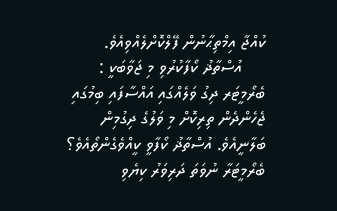ކުއްޖާ އިމްތިޙާނުން ފޭލްކޮށްލެއްވިއެވެ.
     އުސްތާޛު ކޯފާކުރުވި މި ޖަވާބަކީ : ބެރޯމީޓަރ ދިގު ވަލެއްގައި އައްސާފައި ބިމުގައި ޖެހެންދެން ތިރިކޮށް މި ވަލުގެ ދިގުމިން ބަލާނީއެވެ. އުސްތާޛު ކޯފާވީ ކީއްވެގެންތޯއެވެ؟ ބެރޯމީޓަރާ ނުވަތަ ދަރިވަރު ކިޔެވި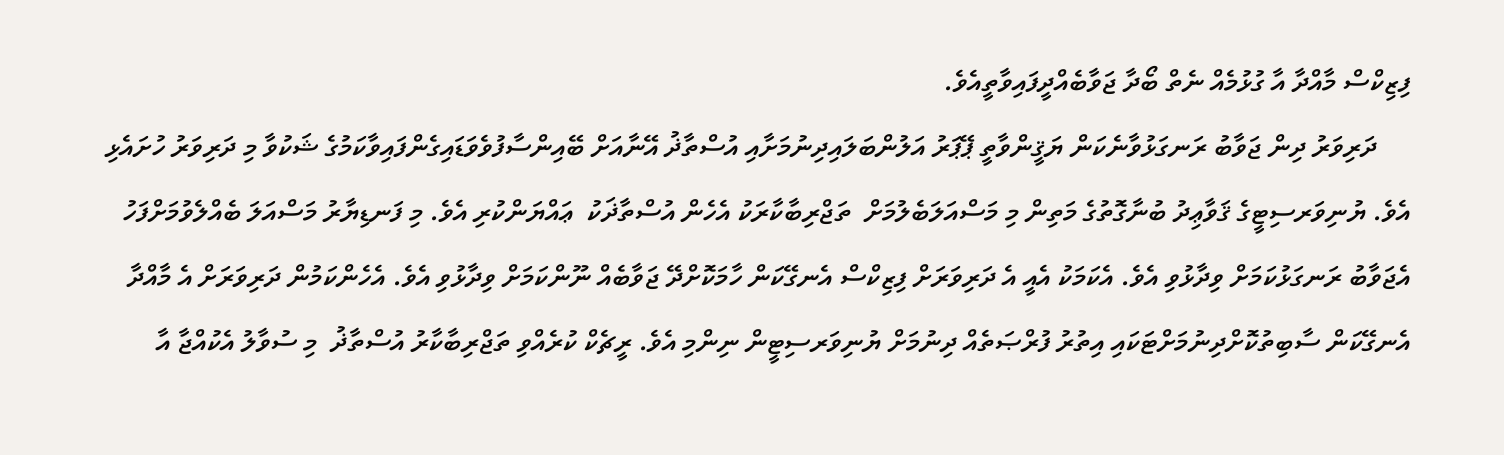ފިޒިކްސް މާއްދާ އާ ގުޅުމެއް ނެތް ބޯދާ ޖަވާބެއްދީފައިވާތީއެވެ.
     ދަރިވަރު ދިން ޖަވާބު ރަނގަޅުވާނެކަން ޔަޤީންވާތީ ޕޭޕަރު އަލުންބަލައިދިނުމަށާއި އުސްތާޛު އޭނާއަށް ބޭއިންސާފުވެވަޑައިގެންފައިވާކަމުގެ ޝަކުވާ މި ދަރިވަރު ހުށައެޅި އެވެ. ޔުނިވަރސިޓީގެ ޤަވާޢިދު ބުނާގޮތުގެ މަތިން މި މަސްއަލަބެލުމަށް  ތަޖްރިބާކާރަކު އެހެން އުސްތާޛަކު  ޢައްޔަންކުރި އެވެ. މި ފަނޑިޔާރު މަސްއަލަ ބެއްލެވުމަށްފަހު އެޖަވާބު ރަނގަޅުކަމަށް ވިދާޅުވި އެވެ. އެކަމަކު އެއީ އެ ދަރިވަރަށް ފިޒިކްސް އެނގޭކަން ހާމަކޮށްދޭ ޖަވާބެއް ނޫންކަމަށް ވިދާޅުވި އެވެ. އެހެންކަމުން ދަރިވަރަށް އެ މާއްދާ އެނގޭކަން ސާބިތުކޮށްދިނުމަށްޓަކައި އިތުރު ފުރްޞަތެއް ދިނުމަށް ޔުނިވަރސިޓީން ނިންމި އެވެ. ރީޗެކް ކުރެއްވި ތަޖްރިބާކާރު އުސްތާޛު  މި ސުވާލު އެކުއްޖާ އާ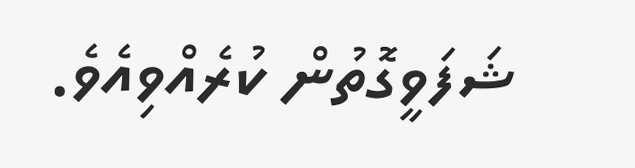ޝަފަވީގޮތުން ކުރެއްވިއެވެ.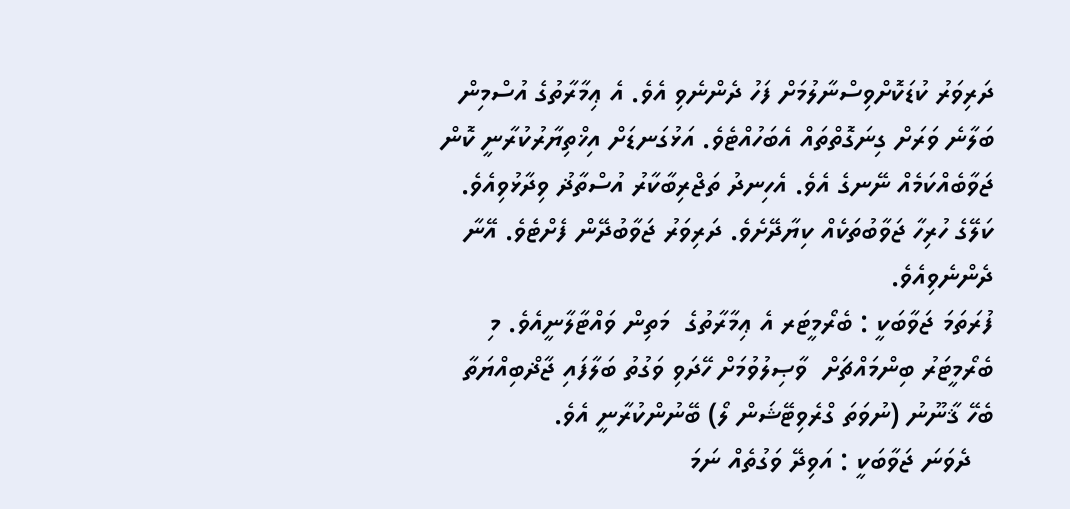ދަރިވަރު ކުޑަކޮށްވިސްނާލުމަށް ފަހު ދެންނެވި އެވެ. އެ ޢިމާރާތުގެ އުސްމިން ބަލާނެ ވަރަށް ގިނަގޮތްތައް އެބަހުއްޓެވެ. އަޅުގަނޑަށް އިޚްތިޔާރުކުރާނީ ކޮން ޖަވާބެއްކަމެއް ނޭނގެ އެވެ. އެހިނދު ތަޖްރިބާކާރު އުސްތާޛު ވިދާޅުވިއެވެ. ކަލޭގެ ހުރިހާ ޖަވާބުތަކެއް ކިޔާދޭށެވެ. ދަރިވަރު ޖަވާބުދޭން ފެށްޓެވެ. އޭނާ ދެންނެވިއެވެ.
ފުރަތަމަ ޖަވާބަކީ : ބެރޯމީޓަރ އެ ޢިމާރާތުގެ  މަތިން ވައްޓާލާނީއެވެ. މި ބެރޯމީޓަރު ބިންމައްޗަށް  ވާޞިލުވުމަށް ހޭދަވި ވަގުތު ބަލާފައި ޖާޛްބިއްޔަތާ ބެހޭ ޤާނޫނު (ނުވަތަ ގްރެވިޓޭޝަން ލޯ) ބޭނުންކުރާނީ އެވެ.
   ދެވަނަ ޖަވާބަކީ : އަވިދޭ ވަގުތެއް ނަމަ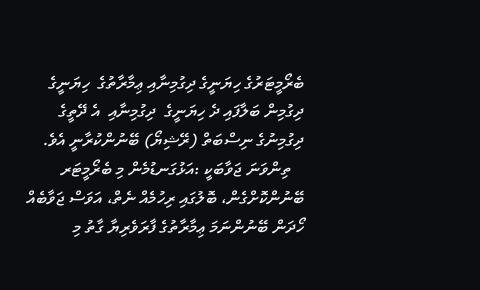ބެރޯމީޓަރުގެ ހިޔަނީގެ ދިގުމިނާއި ޢިމާރާތުގެ  ހިޔަނީގެ ދިގުމިން ބަލާފައި ދެ ހިޔަނީގެ  ދިގުމިނާއި  އެ ދޭތީގެ ދިގުމިނުގެ ނިސްބަތް (ރޭޝިޔޯ) ބޭނުންކުރާނީ އެވެ.
   ތިންވަނަ ޖަވާބަކީ :އަޅުގަނޑުމެން މި ބެރޯމީޓަރ ބޭނުންކޮށްގެން، ބޮލުގައި ރިހުމެއް ނެތް، އަވަސް ޖަވާބެއް ހޯދަން ބޭނުންނަމަ ޢިމާރާތުގެ ފާރަވެރިޔާ ގާތު މި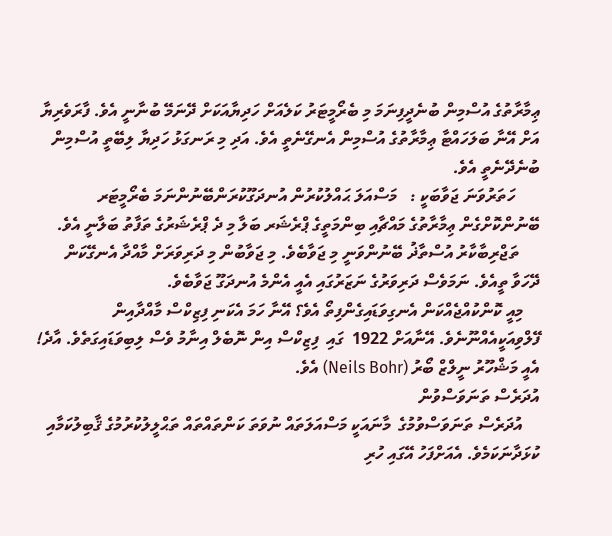ޢިމާރާތުގެ އުސްމިން ބުނެދީފިނަމަ މި ބެރޯމީޓަރު ކަލެއަށް ހަދިޔާއަކަށް ދޭނަމޭ ބުނާނީ އެވެ. ފާރަވެރިޔާ އަށް އޭނާ ބަލަހައްޓާ ޢިމާރާތުގެ އުސްމިން އެނގޭނެތީ އެވެ. އަދި މި ރަނގަޅު ހަދިޔާ ލިބޭތީ އުސްމިން ބުނެދޭނެތީ އެވެ.
      ހަތަރުވަނަ ޖަވާބަކީ :   މަސްއަލަ ޙައްލުކުރުން އުނދަގޫކުރަންބޭނުންނަމަ ބެރޯމީޓަރ ބޭނުންކޮށްގެން ޢިމާރާތުގެ މައްޗާއި ބިންމަތީގެ ޕްރެޝަރ ބަލާ މި ދެ ޕްރެޝަރުގެ ތަފާތު ބަލާނީ އެވެ.
     ތަޖްރިބާކާރު އުސްތާޛު ބޭނުންވަނީ މި ޖަވާބެވެ. މި ޖަވާބުން މި ދަރިވަރަށް މާއްދާ އެނގޭކަން ދޭހަވާ ތީއެވެ. ނަމަވެސް ދަރިވަރުގެ ނަޒަރުގައި އެއީ އެންމެ އުނދަގޫ ޖަވާބެވެ.
    މިއީ ކޮންކުއްޖެއްކަން އެނގިވަޑައިގެންފިތޯ އެވެ؟ އޭނާ ހަމަ އެކަނި ފިޒިކްސް މާއްދާއިން ފޭލްވިއަކީއެއްނޫނެވެ. އޭނާއަށް 1922  ގައި  ފިޒިކްސް އިން ނޮބެލް އިނާމު ވެސް ލިބިވަޑައިގަތެވެ. އާދެ! އެއީ މަޝްހޫރު ނީލްޒް ބޯރު (Neils Bohr) އެވެ.
އުދަރެސް ތަނަވަސްވުން
    އުދަރެސް ތަނަވަސްވުމުގެ  މާނައަކީ މަސްއަލަތައް ނުވަތަ ކަންތައްތައް ތަޙްލީލުކުރުމުގެ ޤާބިލުކަމާއި ކުޅަދާނަކަމެވެ. އެއަށްފަހު އޭގައި ހުރި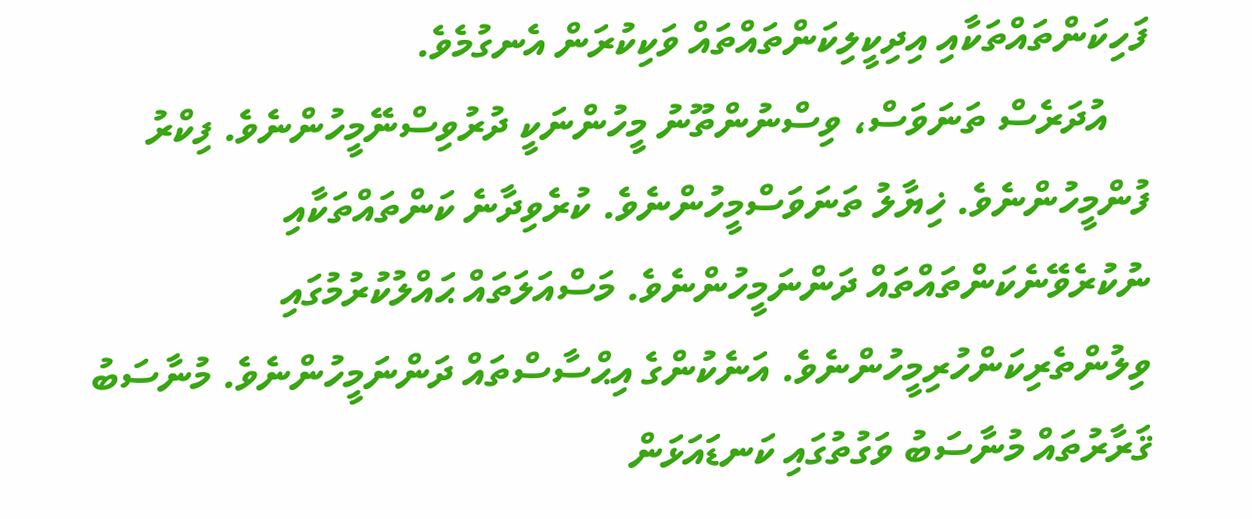ފަހިކަންތައްތަކާއި އިދިކީލިކަންތައްތައް ވަކިކުރަން އެނގުމެވެ.
    އުދަރެސް ތަނަވަސް، ވިސްނުންތޫނު މީހުންނަކީ ދުރުވިސްނޭމީހުންނެވެ. ފިކްރު ފުންމީހުންނެވެ. ޚިޔާލު ތަނަވަސްމީހުންނެވެ. ކުރެވިދާނެ ކަންތައްތަކާއި ނުކުރެވޭނެކަންތައްތައް ދަންނަމީހުންނެވެ. މަސްއަލަތައް ޙައްލުކުރުމުގައި ވިލުންތެރިކަންހުރިމީހުންނެވެ. އަނެކުންގެ އިޙްސާސްތައް ދަންނަމީހުންނެވެ. މުނާސަބު ޤަރާރުތައް މުނާސަބު ވަގުތުގައި ކަނޑައަޅަން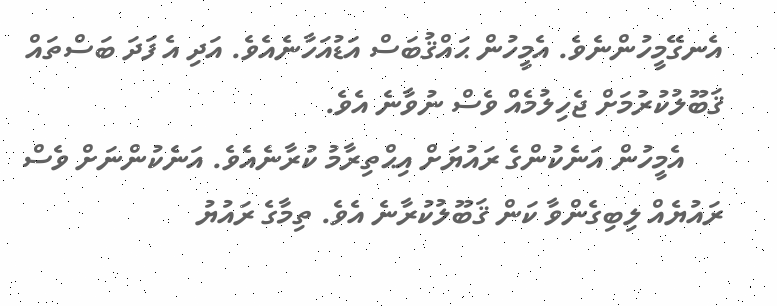އެނގޭމީހުންނެވެ. އެމީހުން ޙައްޤުބަސް އަޑުއަހާނެއެވެ. އަދި އެ ފަދަ ބަސްތައް ޤަބޫލުކުރުމަށް ޖެހިލުމެއް ވެސް ނުވާނެ އެވެ.
     އެމީހުން އަނެކުންގެ ރައުޔަށް އިޙްތިރާމު ކުރާނެއެވެ. އަނެކުންނަށް ވެސް ރައުޔެއް ލިބިގެންވާ ކަން ޤަބޫލުކުރާނެ އެވެ. ތިމާގެ ރައުޔު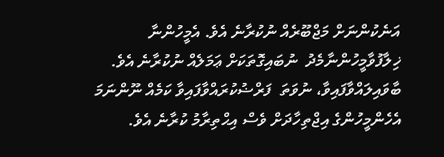އަނެކުންނަށް މަޖްބޫރެއް ނުކުރާނެ އެވެ. އެމީހުންނާ ޚިލާފުވާމީހުންނާމެދު  ނުބައިގޮތަކަށް ޢަމަލެއް ނުކުރާނެ އެވެ. ބާވައިލައްވާފައިވާ، ނުވަތަ  ފަރްޟުކުރައްވާފައިވާ ކަމެއް ނޫންނަމަ އެހެންމީހުންގެ އިޖްތިހާދަށް ވެސް އިޙްތިރާމު ކުރާނެ އެވެ.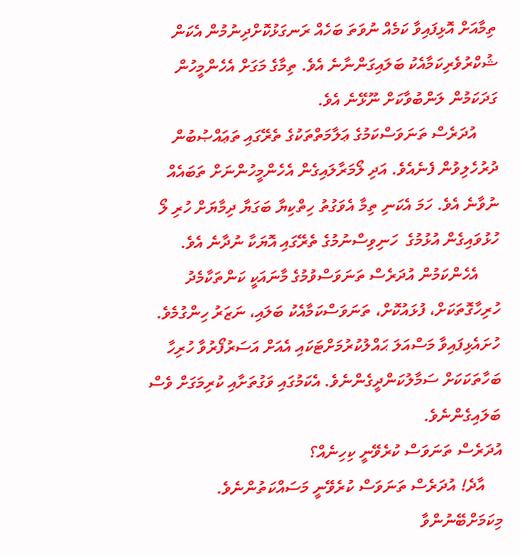ތިމާއަށް އޮޅިފައިވާ ކަމެއް ނުވަތަ ބަހެއް ރަނގަޅުކޮށްދިނުމުން އެކަން ޝުކްރުވެރިކަމާއެކު ބަލައިގަންނާނެ އެވެ. ތިމާގެ މަގަށް އެހެންމީހުން ގަދަކަމުން ލަންބުވާކަށް ނޫޅޭނެ އެވެ.
     އުދަރެސް ތަނަވަސްކަމުގެ ޢަލާމަތްތަކުގެ ތެރޭގައި ތަޢައްޞުބުން ދުރުހެލިވުން ފެނެއެވެ. އަދި ލޯމަރާލައިގެން އެހެންމީހުންނަށް ތަބައެއް ނުވާނެ އެވެ. ހަމަ އެކަނި ތިމާ އެވަގުތު ހިތްކިޔާ ބަގަޔާ ދިމާޔަށް ހުރި ލޯ ހުޅުވައިގެން އުޅުމުގެ  ހަނިވިސްނުމުގެ ތެރޭގައި އޮޔަކާ ނުދާނެ އެވެ.
     އެހެންކަމުން އުދަރެސް ތަނަވަސްވުމުގެ މާނައަކީ ކަންތަކާމެދު ހުރިހާގޮތަކަށް، ފުޅައުކޮށް، ތަނަވަސްކަމާއެކު ބަލައި، ނަޒަރު ހިންގުމެވެ. ހުށައެޅިފައިވާ މަސްއަލަ ޙައްލުކުރުމަށްޓަކައި އެއަށް އަސަރުފޯރުވާ ހުރިހާ ބަހާތަކަކަށް ސަމާލުކަންދީގެންނެވެ. އެކަމުގައި ވަގުތަށާއި ކުރިމަގަށް ވެސް ބަލައިގެންނެވެ.
އުދަރެސް ތަނަވަސް ކުރެވޭނީ ކިހިނެއް؟
    އާދެ! އުދަރެސް ތަނަވަސް ކުރެވޭނީ މަސައްކަތުންނެވެ. މިކަމަށްބޭނުންވާ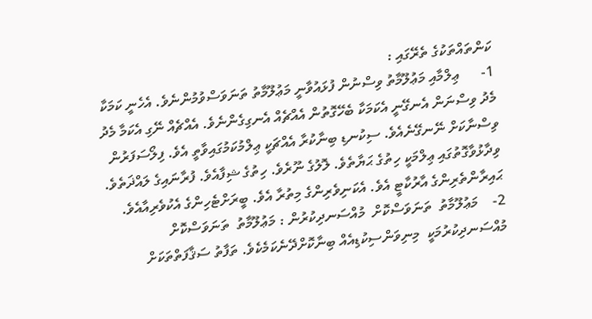ކަންތައްތަކުގެ ތެރޭގައި :
1-      ޢިލްމާއި މަޢުލޫމާތު ވިސްނުން ފުޅައުވާނީ މަޢުލޫމާތު ތަނަވަސްވުމުންނެވެ. އެހެނީ ކަމަކާ މެދު ވިސްނަން އެނގޭނީ އެކަމަކާ ބެހޭގޮތުން އެއްޗެއް އެނގިގެންނެވެ. އެއްޗެއް ނޭގި އެކަމާ މެދު ވިސްނާކަށް ނޭނގޭނެއެވެ. ސިކުނޑި ބިނާކުރާ އެއްޗަކީ ޢިލްމުކަމުގައިވާތީ އެވެ. ފިލޯސަފަރުން ވިދާޅުވާގޮތުގައި ޢިލްމަކީ ހިތުގެ ޙަޔާތެވެ. ލޮލުގެ ނޫރެވެ. ހިތުގެ ޝިފާއެވެ. ފުރާނައިގެ ލައްޛަތެވެ. ޙައިރާންތެރިންގެ އާރުކާޓީ އެވެ. އެކަނިވެރިންގެ މިތުރާ އެވެ. ބީރަށްޓެހިންގެ އެކުވެރިއާއެވެ.
2-    މަޢުލޫމާތު  ތަނަވަސްކޮށް  މުއްސަނދިކުރުން : މަޢުލޫމާތު  ތަނަވަސްކޮށް  މުއްސަނދިކުރުމަކީ  މިނިވަންސިކުޑިއެއް ބިނާކޮށްދޭނެކަމެކެވެ. ތަފާތު ސަޤާފަތްތަކަށް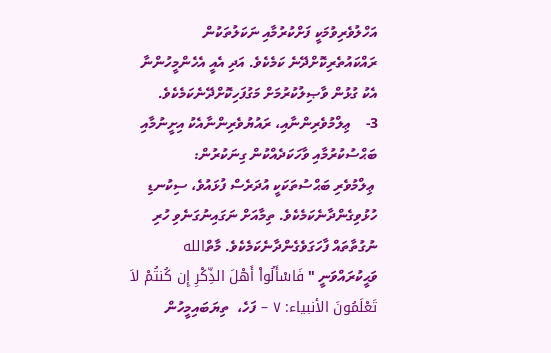އަހްލުވެރިވުމަކީ ފަށްކުރުމާއި ނަކަލުތަކުން ރައްކައުތެރިކޮށްދޭނެ ކަމެކެވެ. އަދި އެއީ އެހެންމީހުންނާ އެކު ގުޅުން ވާޞިލުކުރުމަށް މަގުފަހިކޮށްދޭނެކަމެކެވެ.
3-    ޢިލްމުވެރިންނާއި، ރައުޔުވެރިންނާއެކު އިށީނުމާއި  ބަޙްސުކުރުމާއި ވާހަކަދެއްކުން ގިނަކުރުން:
 ޢިލްމުވެރި ބަޙްސުތަކަކީ އުދަރެސް ފުޅައުވެ، ސިކުނޑި ހުޅުވިގެންދާނެކަމެކެވެ. ތިމާއަށް ނަގައިނުގަނެވި ހުރި   ނުގުތާތައް ފާހަގަވެގެންދާނެކަމެކެވެ. މާތްالله ވަޙީކުރައްވަނީ " فَاسْأَلُواْ أَهْلَ الذِّكْرِ إِن كُنتُمْ لاَ تَعْلَمُونَ الأنبياء: ٧ – ފަހެ،  ތިޔަބައިމީހުން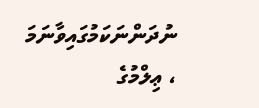ނުދަންނަކަމުގައިވާނަމަ ، ޢިލްމުގެ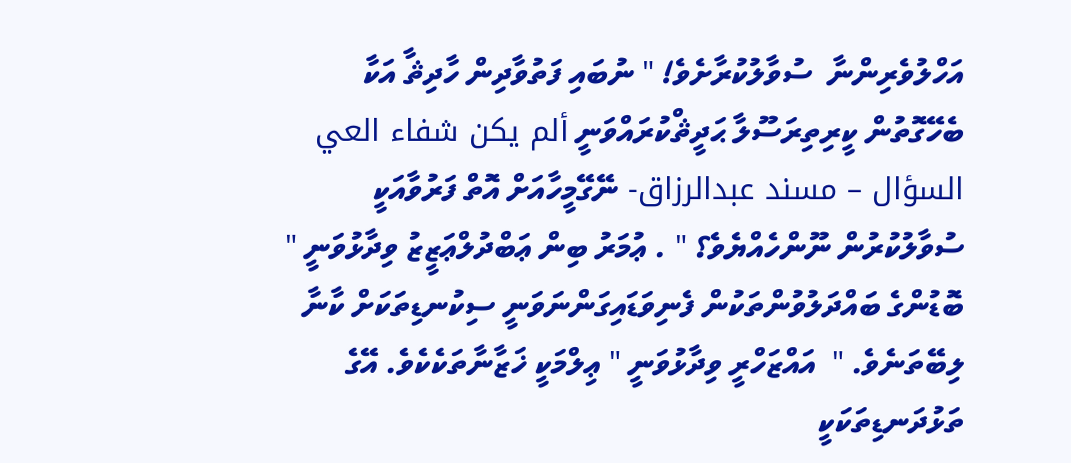އަހްލުވެރިންނާ  ސުވާލުކުރާށެވެ! " ނުބައި ފަތުވާދިން ހާދިޘާ އަކާ ބެހޭގޮތުން ކީރިތިރަސޫލާ ޙަދީޘްކުރައްވަނީ ألم يكن شفاء العي السؤال – مسند عبدالرزاق- ނޭގޭމީހާއަށް އޮތް ފަރުވާއަކީ ސުވާލުކުރުން ނޫންހެއްޔެވެ؟ " . ޢުމަރު ބިން ޢަބްދުލްޢަޒީޒު ވިދާޅުވަނީ "  ބޮޑުންގެ ބައްދަލުވުންތަކުން ފެނިވަޑައިގަންނަވަނީ ސިކުނޑިތަކަށް ކާނާ ލިބޭތަނެވެ. "  އައްޒަހްރީ ވިދާޅުވަނީ " ޢިލްމަކީ ޚަޒާނާތަކެކެވެ. އޭގެ  ތަޅުދަނޑިތަކަކީ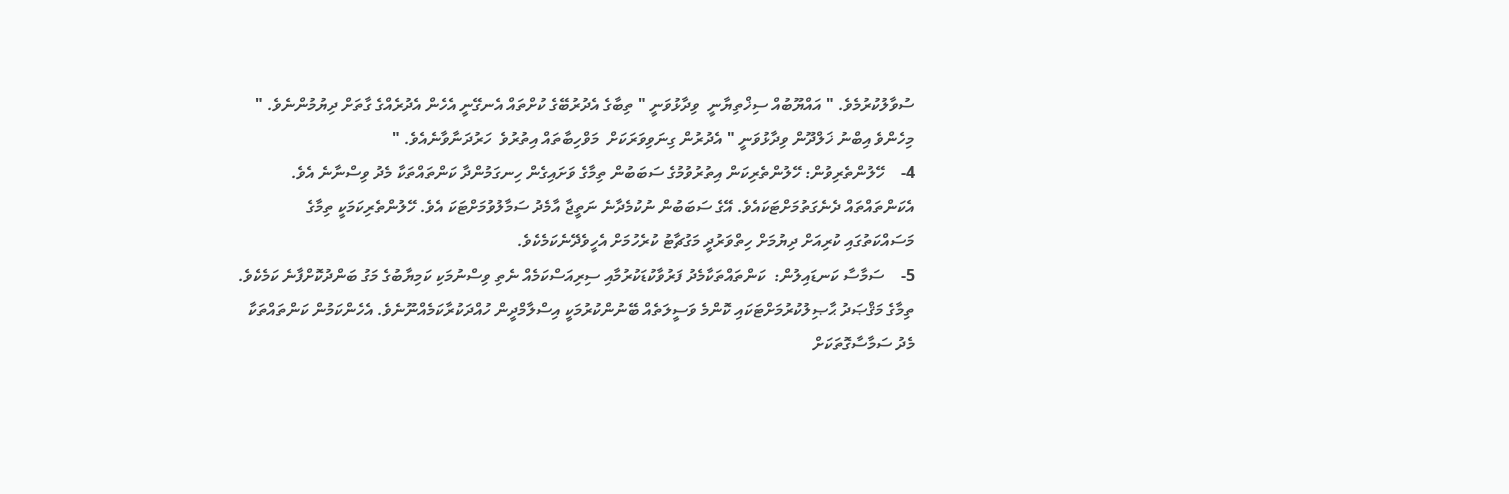ސުވާލުކުރުމެވެ. " އައްޔޫބުއް ސިޚްތިޔާނީ  ވިދާޅުވަނީ " ތިބާގެ އެދުރުބޭގެ ކުށްތައް އެނގޭނީ އެހެން އެދުރެއްގެ ގާތަށް ދިޔުމުންނެވެ. " މިހެންވެ އިބްނު ޚަލްދޫން ވިދާޅުވަނީ " އެދުރުން ގިނަވިވަރަކަށް  މަވްހިބާތައް އިތުރުވެ  ހަރުދަނާވާނެއެވެ. "
4-    ހޭލުންތެރިވުން: ހޭލުންތެރިކަން އިތުރުވުމުގެ ސަބަބުން ތިމާގެ ވަށައިގެން ހިނގަމުންދާ ކަންތައްތަކާ މެދު ވިސްނާނެ އެވެ. އެކަންތައްތައް ދެނެގަތުމަށްޓަކައެވެ. އޭގެ ސަބަބުން ނުކުމެދާނެ ނަތީޖާ އާމެދު ސަމާލުވުމަށްޓަކަ އެވެ. ހޭލުންތެރިކަމަކީ ތިމާގެ މަސައްކަތުގައި ކުރިއަށް ދިޔުމަށް ހިތްވަރުދީ މަގުޗާޓު ކުރެހުމަށް އެހީވެދޭނެކަމެކެވެ.
5-    ސަމާސާ ކަނޑައިލުން:  ކަންތައްތަކާމެދު ފަރުވާކުޑަކުރުމާއި ސިރިއަސްކަމެއް ނެތި ވިސްނުމަކި ކަމިޔާބުގެ މަގު ބަންދުކޮށްފާނެ ކަމެކެވެ. ތިމާގެ މަޤްޞަދު ޙާޞިލުކުރުމަށްޓަކައި ކޮންމެ ވަސީލަތެއް ބޭނުންކުރުމަކީ އިސްލާމްދީން ހުއްދަކުރާކަމެއްނޫނެވެ. އެހެންކަމުން ކަންތައްތަކާ މެދު ސަމާސާގޮތަކަށް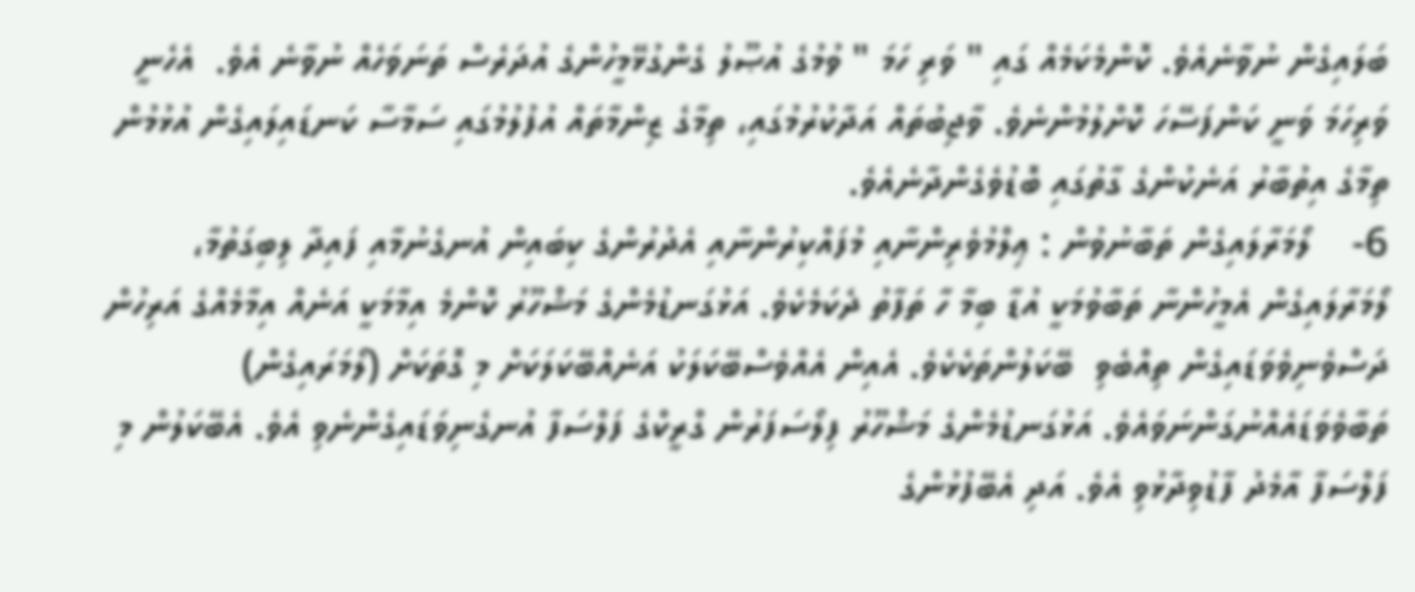ބަލައިގެން ނުވާނެއެވެ. ކޮންމެކަމެއް ގައި " ވަރި ހަމަ " ވުމުގެ އުޞޫލު ގެންގުޅޭމީހުންގެ އުދަރެސް ތަނަވަހެއް ނުވާނެ އެވެ.  އެހެނީ ވަރިހަމަ ވަނީ ކަންފަސޭހަ ކޮށްލުމުންނެވެ. ވާޖިބުތައް އަދާކުރުމުގައި، ތިމާގެ ޒިންމާތައް އުފުލުމުގައި ސަމާސާ ކަނޑައިލައިގެން އުޅުމުން ތިމާގެ އިތުބާރު އަނެކުންގެ ގާތުގައި ބޮޑުވެގެންދާނެއެވެ.
6-    ލޯމަރާލައިގެން ތަބާނުވުން : ޢިލްމުވެރިންނާއި މުފައްކިރުންނާއި އެދުރުންގެ ކިބައިން އުނގެނުމާއި ފައިދާ ލިބިގަތުމާ، ލޯމަރާލައިގެން އެމީހުންނާ ތަބާވުމަކީ އުޑާ ބިމާ ހާ ތަފާތު ދެކަމެކެވެ. އަޅުގަނޑުމެންގެ މަޝްހޫރު ކޮންމެ އިމާމަކީ އަނެއް އިމާމެއްގެ އަރިހުން ދަސްވެނިވެވަޑައިގެން ތިއްބެވި  ބޭކަލުންތަކެކެވެ. އެއިން އެއްވެސްބޭކަލަކު އަނެއްބޭކަލަކަށް މި ގޮތަކަށް (ލޯމަރައިގެން) ތަބާވެވަޑައެއްނުގަންނަވައެވެ. އަޅުގަނޑުމެންގެ މަޝްހޫރު ފިލޯސަފަރުން ގްރީކްގެ ފަލްސަފާ އުނގެނިވަޑައިގެންނެވި އެވެ. އެބޭކަލުން މި ފަލްސަފާ އާމެދު ފާޑުވިދާޅުވި އެވެ. އަދި އެބޭފުޅުންގެ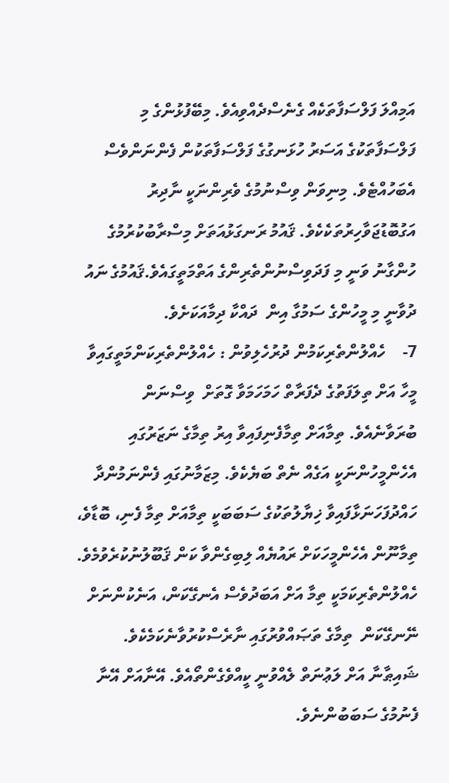އަމިއްލަ ފަލްސަފާތަކެއް ގެނެސްދެއްވިއެވެ. މިބޭފުޅުންގެ މި ފަލްސަފާތަކުގެ އަސަރު ހުޅަނގުގެ ފަލްސަފާތަކުން ފެންނަންވެސް އެބަހުއްޓެވެ. މިނިވަން ވިސްނުމުގެ ވެރިންނަކީ ނާދިރު އަގުބޮޑުޖަވާހިރުތަކެކެވެ. ޤައުމު ރަނގަޅުއަތަށް މިސްރާބުކުރުމުގެ ހުންގާނު ވަނީ މި ފަދަވިސްނުންތެރިންގެ އަތްމަތީގައެވެ.ޤައުމުގެ ނައު ދުވާނީ މި މީހުންގެ ސަމުގާ އިން  ދައްކާ ދިމާއަކަށެވެ.
7-    ހެއްލުންތެރިކަމުން ދުރުހެލިވުން : ހެއްލުންތެރިކަންމަތީގައިވާ މީހާ އަށް ތިލަފަތުގެ ދެފަރާތް ހަމަހަމަވާ ގޮތަށް  ވިސްނަން  ބުރަވާނެއެވެ. ތިމާއަށް ތިމާފެނިފައިވާ އިރު ތިމާގެ ނަޒަރުގައި އެހެންމީހުންނަކީ އަގެއް ނެތް ބަޔެކެވެ. މިޒަމާނުގައި ފެންނަމުންދާ ހައްދުފަހަނަޅާފައިވާ ޚިޔާލުތަކުގެ ސަބަބަކީ ތިމާއަށް ތިމާ ފެނި، ބޮޑާވެ، ތިމާނޫން އެހެންމީހަކަށް ރައުޔެއް ލިބިގެންވާ ކަން ޤަބޫލުނުކުރެވުމެވެ. ހެއްލުންތެރިކަމަކީ ތިމާ އަށް އަބަދުވެސް އެނގޭކަން، އަނެކުންނަށް ނޭނގޭކަން  ތިމާގެ ތަޞައްވުރުގައި ނާރެސްކުރުވާނެކަމެކެވެ. ޝައިޠާނާ އަށް ލަޢުނަތް ލެއްވުނީ ކީއްވެގެންތޯއެވެ. އޭނާއަށް އޭނާ ފެނުމުގެ ސަބަބުންނެވެ.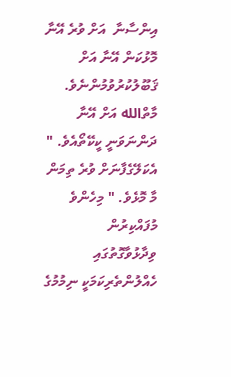އިންސާނާ  އަށް ވުރެ އޭނާ މޮޅުކަން އޭނާ އަށް ޤަބޫލުކުރުވުމުންނެވެ. މާތްالله އަށް އޭނާ ދަންނަވަނީ ކީކޭތޯއެވެ. " އެކަލޭގެފާނަށް ވުރެ ތިމަން މާ މޮޅެވެ. " މިހެންވެ މުފައްކިރުން ވިދާޅުވާގޮތުގައި ހެއްލުންތެރިކަމަކީ ނިމުމުގެ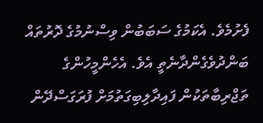ފެށުމެވެ. އެކަމުގެ ސަބަބުން ވިސްނުމުގެ ދޮރުތައް ބަންދުވެގެންދާނެތީ އެވެ. އެހެންމީހުންގެ ތަޖްރިބާތަކުން ފައިދާލިބިގަތުމަށް ފުރަގަސްދޭން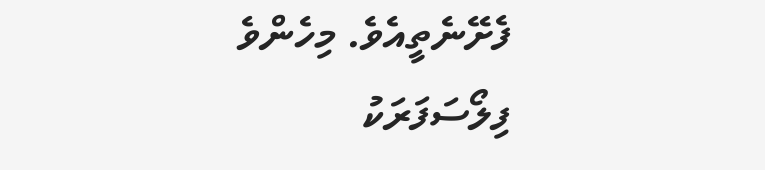ފެށޭނެތީއެވެ. މިހެންވެ ފިލޯސަފަރަކު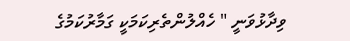ވިދާޅުވަނީ " ހެއްލުންތެރިކަމަކީ ގަމާރުކަމުގެ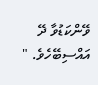ވޭންކަޑުވާ ދޭ އައްސިބޭހެވެ. "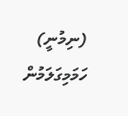(ނިމުނީ)
ހަމަމިގަލަމުން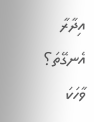އިދާރާ
އެނގޭތަ؟
ވާހަކަ